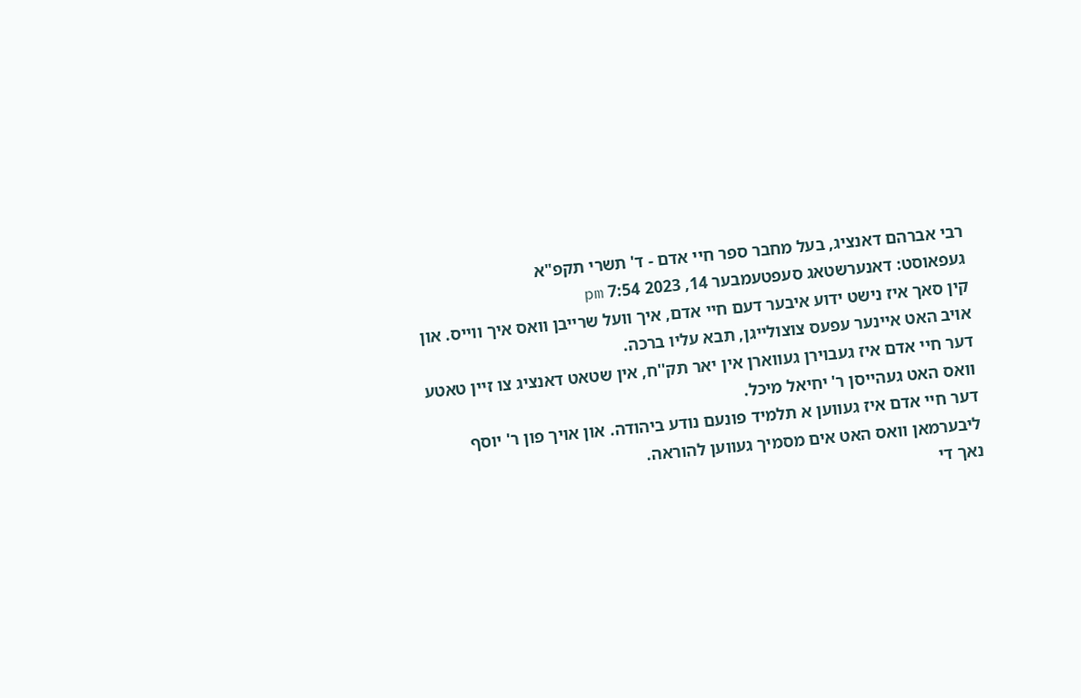רבי אברהם דאנציג, בעל מחבר ספר חיי אדם - ד' תשרי תקפ"א
געפאוסט: דאנערשטאג סעפטעמבער 14, 2023 7:54 pm
קין סאך איז נישט ידוע איבער דעם חיי אדם, איך וועל שרייבן וואס איך ווייס. און אויב האט איינער עפעס צוצולייגן, תבא עליו ברכה.
דער חיי אדם איז געבוירן געווארן אין יאר תק''ח, אין שטאט דאנציג צו זיין טאטע וואס האט געהייסן ר' יחיאל מיכל.
דער חיי אדם איז געווען א תלמיד פונעם נודע ביהודה. און אויך פון ר' יוסף ליבערמאן וואס האט אים מסמיך געווען להוראה.
נאך די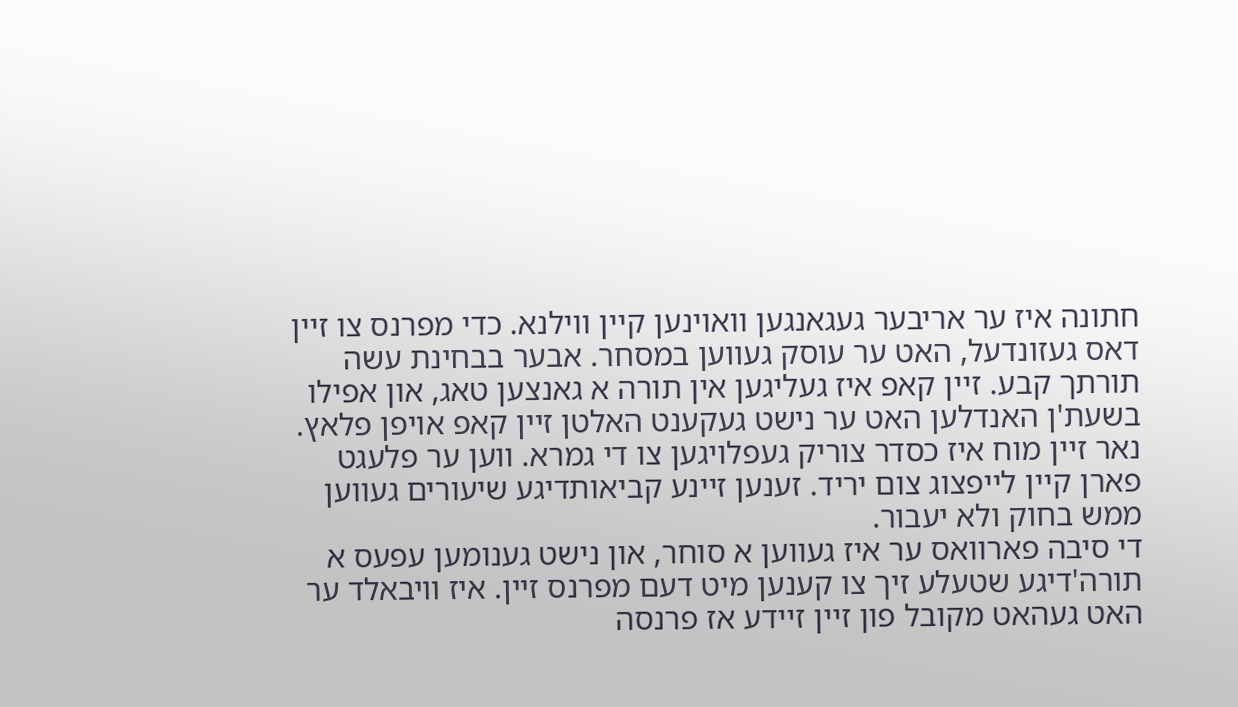חתונה איז ער אריבער געגאנגען וואוינען קיין ווילנא. כדי מפרנס צו זיין דאס געזונדעל, האט ער עוסק געווען במסחר. אבער בבחינת עשה תורתך קבע. זיין קאפ איז געליגען אין תורה א גאנצען טאג, און אפילו בשעת'ן האנדלען האט ער נישט געקענט האלטן זיין קאפ אויפן פלאץ. נאר זיין מוח איז כסדר צוריק געפלויגען צו די גמרא. ווען ער פלעגט פארן קיין לייפצוג צום יריד. זענען זיינע קביאותדיגע שיעורים געווען ממש בחוק ולא יעבור.
די סיבה פארוואס ער איז געווען א סוחר, און נישט גענומען עפעס א תורה'דיגע שטעלע זיך צו קענען מיט דעם מפרנס זיין. איז וויבאלד ער האט געהאט מקובל פון זיין זיידע אז פרנסה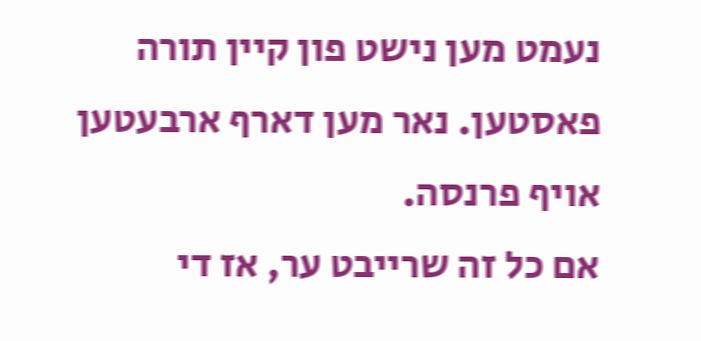נעמט מען נישט פון קיין תורה פאסטען. נאר מען דארף ארבעטען אויף פרנסה.
אם כל זה שרייבט ער, אז די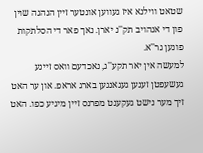שטאט ווילנא איז געווען אונטער זיין הנהגה שוין פון די אנהויב תק''נ יארן. נאך פאר די הסלתקות פונען גר''א.
למעשה אין יאר תקע''ג, נאכדעם וואס זיינע געשעפטן זענען געגאנגען בארג אראפ. און ער האט זיך מער נישט געקענט מפרנס זיין מיגיע כפו. האט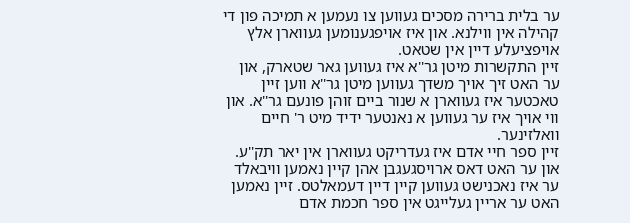ער בלית ברירה מסכים געווען צו נעמען א תמיכה פון די קהילה אין ווילנא. און איז אויפגענומען געווארן אלץ אויפציעלע דיין אין שטאט.
זיין התקשרות מיטן גר''א איז געווען גאר שטארק, און ער האט זיך אויך משדך געווען מיטן גר''א ווען זיין טאכטער איז געווארן א שנור ביים זוהן פונעם גר''א. און ווי אויך איז ער געווען א נאנטער ידיד מיט ר' חיים וואלזינער.
זיין ספר חיי אדם איז געדריקט געווארן אין יאר תק''ע. און ער האט דאס ארויסגעגבן אהן קיין נאמען וויבאלד ער איז נאכנישט געווען קיין דיין דעמאלטס. זיין נאמען האט ער אריין געלייגט אין ספר חכמת אדם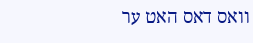וואס דאס האט ער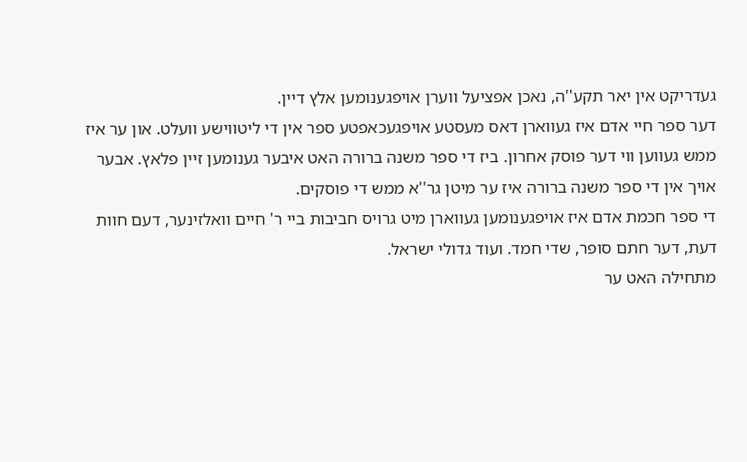געדריקט אין יאר תקע''ה, נאכן אפציעל ווערן אויפגענומען אלץ דיין.
דער ספר חיי אדם איז געווארן דאס מעסטע אויפגעכאפטע ספר אין די ליטווישע וועלט. און ער איז ממש געווען ווי דער פוסק אחרון. ביז די ספר משנה ברורה האט איבער גענומען זיין פלאץ. אבער אויך אין די ספר משנה ברורה איז ער מיטן גר''א ממש די פוסקים.
די ספר חכמת אדם איז אויפגענומען געווארן מיט גרויס חביבות ביי ר' חיים וואלזינער, דעם חוות דעת, דער חתם סופר, שדי חמד. ועוד גדולי ישראל.
מתחילה האט ער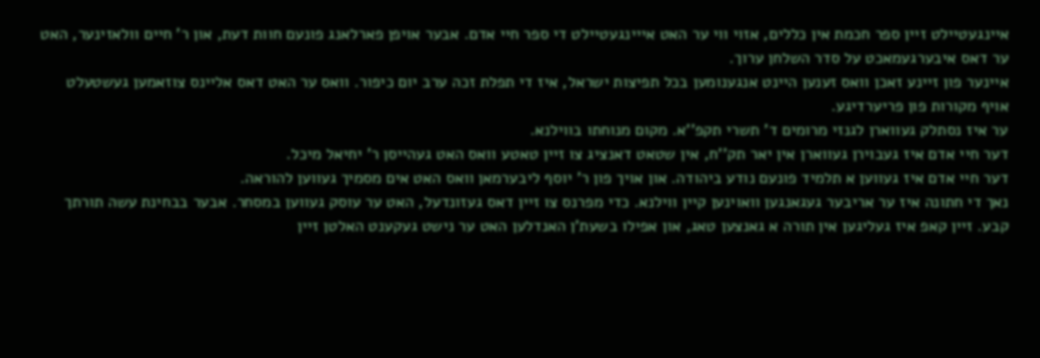איינגעטיילט זיין ספר חכמת אין כללים, אזוי ווי ער האט אייינגעטיילט די ספר חיי אדם. אבער אויפן פארלאנג פונעם חוות דעת, און ר' חיים וולאזינער, האט ער דאס איבערגעמאכט על סדר השלחן ערוך.
איינער פון זיינע זאכן וואס זענען היינט אנגענומען בכל תפיצות ישראל, איז די תפלת זכה ערב יום כיפור. וואס ער האט דאס אליינס צוזאמען געשטעלט אויף מקורות פון פריערדיגע.
ער איז נסתלק געווארן לגנזי מרומים ד' תשרי תקפ''א. מקום מנוחתו בווילנא.
דער חיי אדם איז געבוירן געווארן אין יאר תק''ח, אין שטאט דאנציג צו זיין טאטע וואס האט געהייסן ר' יחיאל מיכל.
דער חיי אדם איז געווען א תלמיד פונעם נודע ביהודה. און אויך פון ר' יוסף ליבערמאן וואס האט אים מסמיך געווען להוראה.
נאך די חתונה איז ער אריבער געגאנגען וואוינען קיין ווילנא. כדי מפרנס צו זיין דאס געזונדעל, האט ער עוסק געווען במסחר. אבער בבחינת עשה תורתך קבע. זיין קאפ איז געליגען אין תורה א גאנצען טאג, און אפילו בשעת'ן האנדלען האט ער נישט געקענט האלטן זיין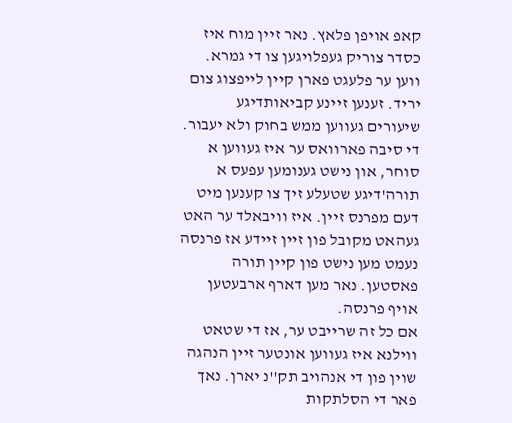קאפ אויפן פלאץ. נאר זיין מוח איז כסדר צוריק געפלויגען צו די גמרא. ווען ער פלעגט פארן קיין לייפצוג צום יריד. זענען זיינע קביאותדיגע שיעורים געווען ממש בחוק ולא יעבור.
די סיבה פארוואס ער איז געווען א סוחר, און נישט גענומען עפעס א תורה'דיגע שטעלע זיך צו קענען מיט דעם מפרנס זיין. איז וויבאלד ער האט געהאט מקובל פון זיין זיידע אז פרנסה נעמט מען נישט פון קיין תורה פאסטען. נאר מען דארף ארבעטען אויף פרנסה.
אם כל זה שרייבט ער, אז די שטאט ווילנא איז געווען אונטער זיין הנהגה שוין פון די אנהויב תק''נ יארן. נאך פאר די הסלתקות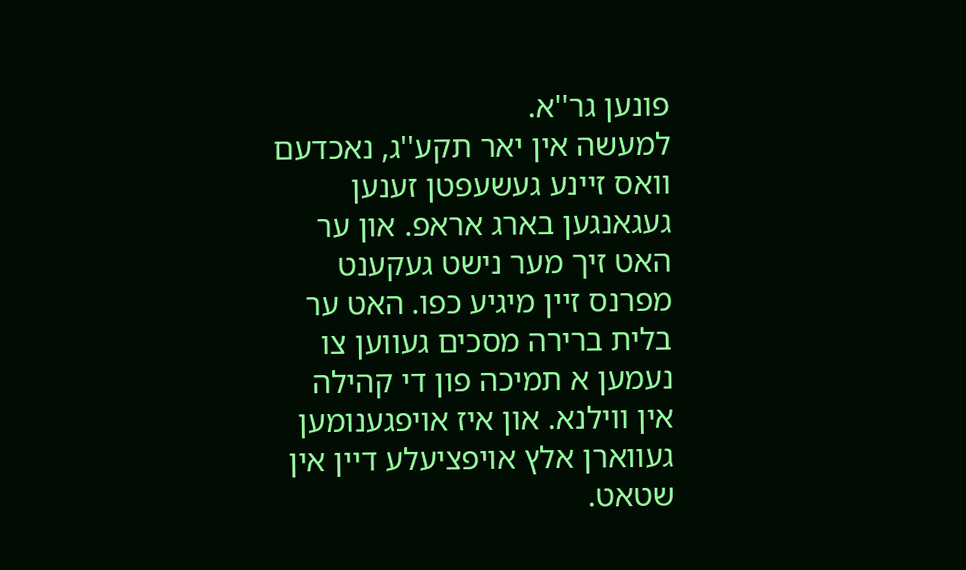פונען גר''א.
למעשה אין יאר תקע''ג, נאכדעם וואס זיינע געשעפטן זענען געגאנגען בארג אראפ. און ער האט זיך מער נישט געקענט מפרנס זיין מיגיע כפו. האט ער בלית ברירה מסכים געווען צו נעמען א תמיכה פון די קהילה אין ווילנא. און איז אויפגענומען געווארן אלץ אויפציעלע דיין אין שטאט.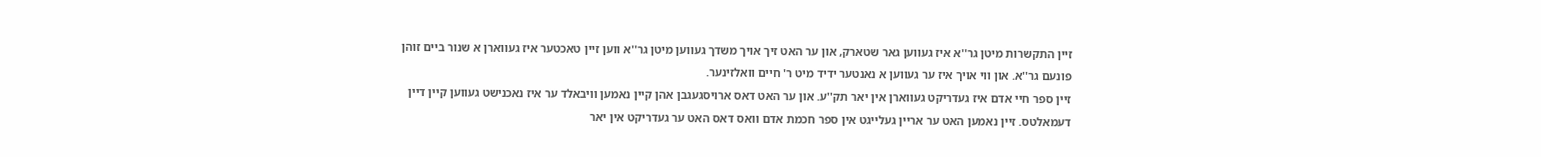זיין התקשרות מיטן גר''א איז געווען גאר שטארק, און ער האט זיך אויך משדך געווען מיטן גר''א ווען זיין טאכטער איז געווארן א שנור ביים זוהן פונעם גר''א. און ווי אויך איז ער געווען א נאנטער ידיד מיט ר' חיים וואלזינער.
זיין ספר חיי אדם איז געדריקט געווארן אין יאר תק''ע. און ער האט דאס ארויסגעגבן אהן קיין נאמען וויבאלד ער איז נאכנישט געווען קיין דיין דעמאלטס. זיין נאמען האט ער אריין געלייגט אין ספר חכמת אדם וואס דאס האט ער געדריקט אין יאר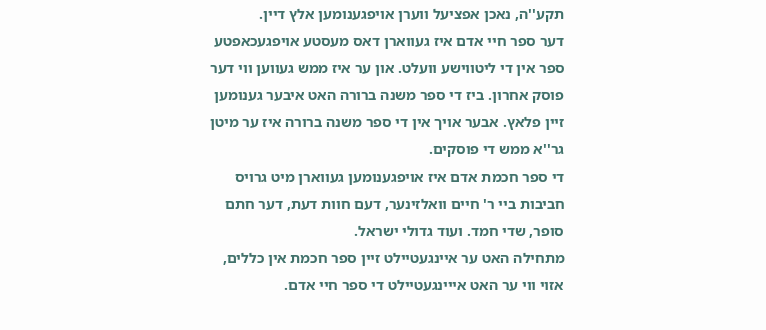תקע''ה, נאכן אפציעל ווערן אויפגענומען אלץ דיין.
דער ספר חיי אדם איז געווארן דאס מעסטע אויפגעכאפטע ספר אין די ליטווישע וועלט. און ער איז ממש געווען ווי דער פוסק אחרון. ביז די ספר משנה ברורה האט איבער גענומען זיין פלאץ. אבער אויך אין די ספר משנה ברורה איז ער מיטן גר''א ממש די פוסקים.
די ספר חכמת אדם איז אויפגענומען געווארן מיט גרויס חביבות ביי ר' חיים וואלזינער, דעם חוות דעת, דער חתם סופר, שדי חמד. ועוד גדולי ישראל.
מתחילה האט ער איינגעטיילט זיין ספר חכמת אין כללים, אזוי ווי ער האט אייינגעטיילט די ספר חיי אדם.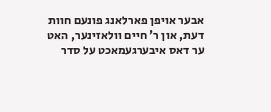אבער אויפן פארלאנג פונעם חוות דעת, און ר' חיים וולאזינער, האט ער דאס איבערגעמאכט על סדר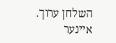השלחן ערוך.
איינער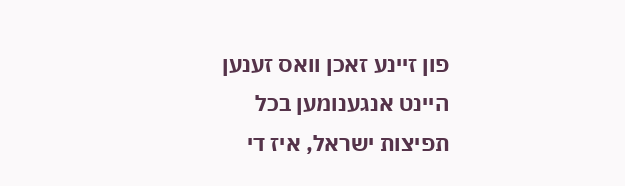פון זיינע זאכן וואס זענען היינט אנגענומען בכל תפיצות ישראל, איז די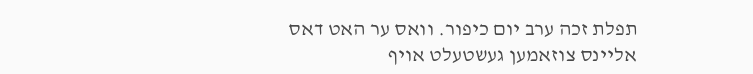תפלת זכה ערב יום כיפור. וואס ער האט דאס אליינס צוזאמען געשטעלט אויף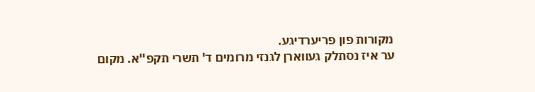מקורות פון פריערדיגע.
ער איז נסתלק געווארן לגנזי מרומים ד' תשרי תקפ''א. מקום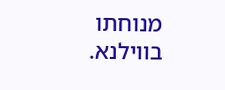מנוחתו בווילנא.